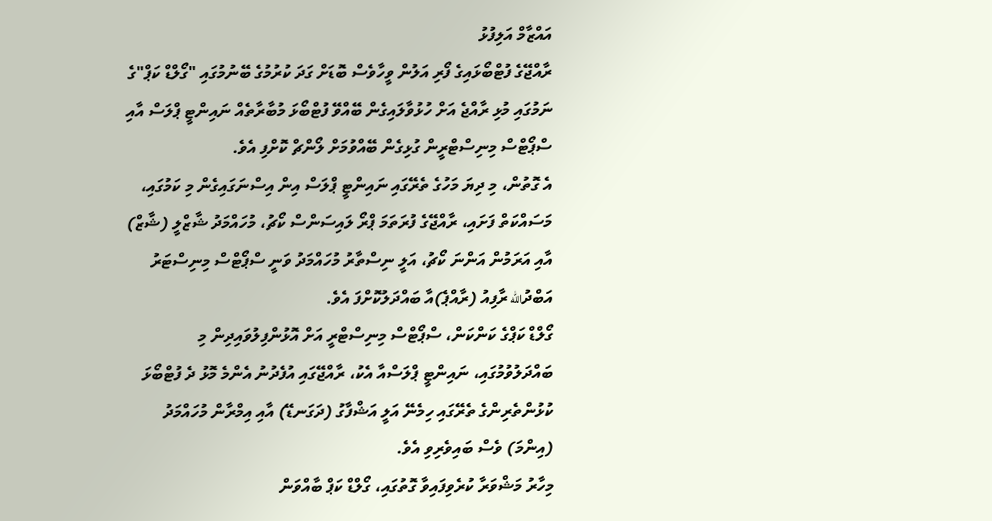އައްޒާމް އަލިފުޅު
ރާއްޖޭގެ ފުޓްބޯޅައިގެ ފޯރި އަލުން ވީހާވެސް ބޮޑަށް ގަދަ ކުރުމުގެ ބޭނުމުގައި "ގޯލްޑް ކަޕް"ގެ ނަމުގައި މުޅި ރާއްޖެ އަށް ހުޅުވާލައިގެން ބޭއްވޭ ފުޓްބޯޅަ މުބާރާތެއް ނައިންޓީ ޕްލަސް އާއި ސްޕޯޓްސް މިނިސްޓްރީން ގުޅިގެން ބޭއްވުމަށް ލޯންޗް ކޮށްފި އެވެ.
އެ ގޮތުން، މި ދިޔަ މަހުގެ ތެރޭގައި ނައިންޓީ ޕްލަސް އިން އިސްނަގައިގެން މި ކަމުގައި، މަސައްކަތް ފަށައި، ރާއްޖޭގެ ފުރަތަމަ ޕްރޯ ލައިސަންސް ކޯޗު، މުހައްމަދު ޝާޒްލީ (ޝާޒް) އާއި އަރަމުން އަންނަ ކޯޗު، އަލީ ނިސްތާރު މުހައްމަދު ވަނީ ސްޕޯޓްސް މިނިސްޓަރު އަބްދުالله ރާފިއު (ރާއްޕެ)އާ ބައްދަލުކޮށްފަ އެވެ.
ގޯލްޑް ކަޕްގެ ކަންކަން، ސްޕޯޓްސް މިނިސްޓްރީ އަށް އޮޅުންފިލުވައިދިން މި ބައްދަލުވުމުގައި، ނައިންޓީ ޕްލަސްއާ އެކު، ރާއްޖޭގައި އުފެދުނު އެންމެ މޮޅު ދެ ފުޓްބޯޅަ ކުޅުންތެރިންގެ ތެރޭގައި ހިމެނޭ އަލީ އަޝްފާގު (ދަގަނޑޭ) އާއި އިމްރާން މުހައްމަދު (އިންމަ) ވެސް ބައިވެރިވި އެވެ.
މިހާރު މަޝްވަރާ ކުރެވިފައިވާ ގޮތުގައި، ގޯލްޑް ކަޕް ބާއްވަން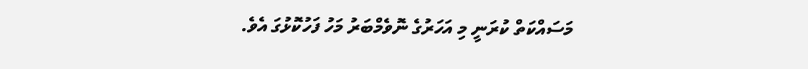މަސައްކަތް ކުރަނީ މި އަހަރުގެ ނޮވެމްބަރު މަހު ފަހުކޮޅުގަ އެވެ.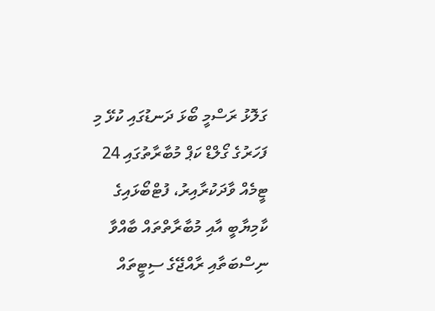ގަލޮޅު ރަސްމީ ބޯޅަ ދަނޑުގައި ކުޅޭ މި ފަހަރުގެ ގޯލްޑް ކަޕް މުބާރާތުގައި 24 ޓީމެއް ވާދަކުރާއިރު، ފުޓްބޯޅައިގެ ކާމިޔާބީ އާއި މުބާރާތްތައް ބާއްވާ ނިސްބަތާއި ރާއްޖޭގެ ސިޓީތައް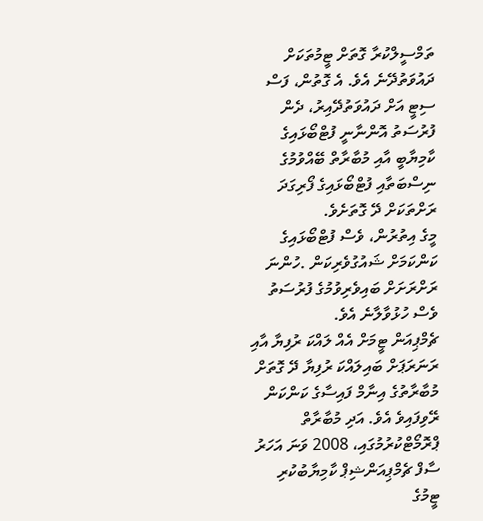ތަމްސީލްކުރާ ގޮތަށް ޓީމުތަކަށް ދައުވަތުދޭނެ އެވެ. އެ ގޮތުން، ފަސް ސިޓީ އަށް ދައުވަތުދޭއިރު، ދެން ފުރުސަތު އޮންނާނީ ފުޓްބޯޅައިގެ ކާމިޔާބީ އާއި މުބާރާތް ބޭއްވުމުގެ ނިސްބަތާއި ފުޓްބޯޅައިގެ ފޯރިގަދަ ރަށްތަކަށް ދޭ ގޮތަށެވެ.
މީގެ އިތުރުން، ވެސް ފުޓްބޯޅައިގެ ކަންކަމަށް ޝައުގުވެރިކަން .ހުންނަ ރަށްރަށަށް ބައިވެރިވުމުގެ ފުރުސަތު ވެސް ހުޅުވާލާނެ އެވެ.
ޗެމްޕިއަން ޓީމަށް އެއް ލައްކަ ރުފިޔާ އާއި ރަނަރަޕަށް ބައިލައްކަ ރުފިޔާ ދޭ ގޮތަށް މުބާރާތުގެ އިނާމް ފައިސާގެ ކަންކަން ރޭވިފައިވެ އެވެ. އަދި މުބާރާތް ޕްރޮމޯޓްކުރުމުގައި، 2008 ވަނަ އަހަރު ސާފް ޗެމްޕިއަންޝިޕް ކާމިޔާބުކުރި ޓީމުގެ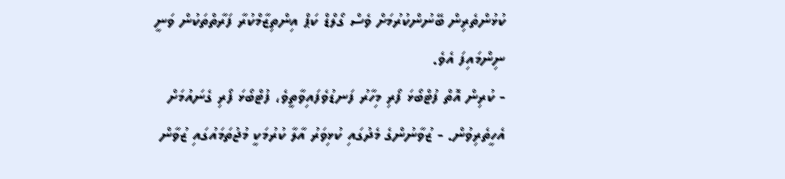ކުޅުންތެރިން ބޭނުންކުރުމަށް ވެސް ގޯލްޑް ކަޕް އިންތިޒާމްކުރާ ފަރާތްތަކުން ވަނީ ނިންމައިފަ އެވެ.
- ކުރިން އޮތް ފުޓްބޯޅަ ފޯރި މިހާރު ފަނޑުވެފައިވާތީވެ، ފުޓްބޯޅަ ފޯރި ގެނައުމަށް އެހީތެރިވުން. - ޒުވާނުންގެ މެދުގައި ކުޅިވަރު އާލާ ކުރުމަކީ މުޖުތަމައުގައި ޒުވާން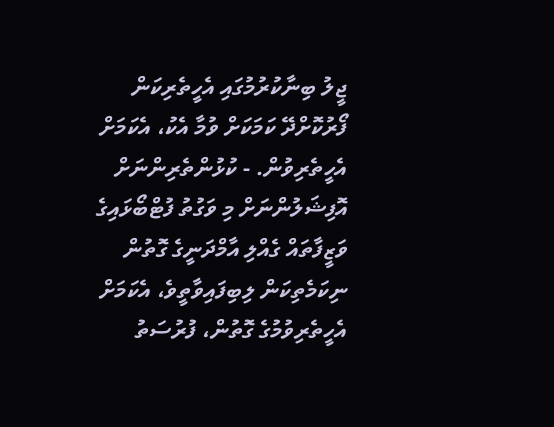ޖީލު ބިނާކުރުމުގައި އެހީތެރިކަން ފޯރުކޮށްދޭ ކަމަކަށް ވުމާ އެކު، އެކަމަށް އެހީތެރިވުން. - ކުޅުންތެރިންނަށް އޮފިޝަލުންނަށް މި ވަގުތު ފުޓްބޯޅައިގެ ވަޒީފާތައް ގެއްލި އާމްދަނީގެ ގޮތުން ނިކަމެތިކަން ލިބިފައިވާތީވެ، އެކަމަށް އެހީތެރިވުމުގެ ގޮތުން، ފުރުސަތު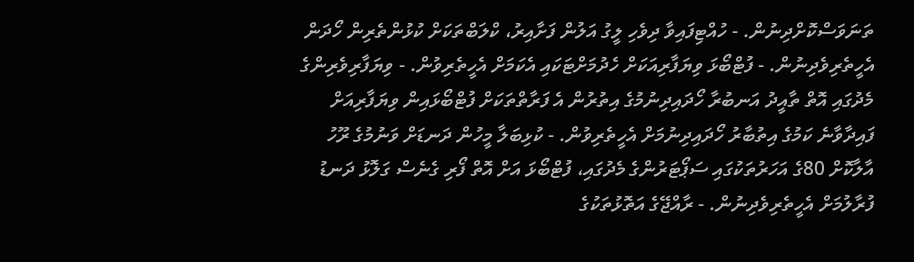ތަނަވަސްކޮށްދިނުން. - ހުއްޓިފައިވާ ދިވެހި ލީގު އަލުން ފަށާއިރު، ކްލަބްތަކަށް ކުޅުންތެރިން ހޯދަން އެހީތެރިވެދިނުން. - ފުޓްބޯޅަ ވިޔަފާރިއަކަށް ހެދުމަށްޓަކައި އެކަމަށް އެހީތެރިވުން. - ވިޔަފާރިވެރިންގެ މެދުގައި އޮތް ތާއީދު އަނބުރާ ހޯދައިދިނުމުގެ އިތުރުން އެ ފަރާތްތަކަށް ފުޓްބޯޅައިން ވިޔަފާރިއަށް ފައިދާވާނެ ކަމުގެ އިތުބާރު ހޯދައިދިނުމަށް އެހީތެރިވުން. - ކުޅިބަލާ މީހުން ދަނޑަށް ވަނުމުގެ ރޫހު އާލާކޮށް 80ގެ އަހަރުތަކުގައި ސަޕޯޓަރުންގެ މެދުގައި، ފުޓްބޯޅަ އަށް އޮތް ފޯރި ގެނެސް ގަލޮޅު ދަނޑު ފުރާލުމަށް އެހީތެރިވެދިނުން. - ރާއްޖޭގެ އަތޮޅުތަކުގެ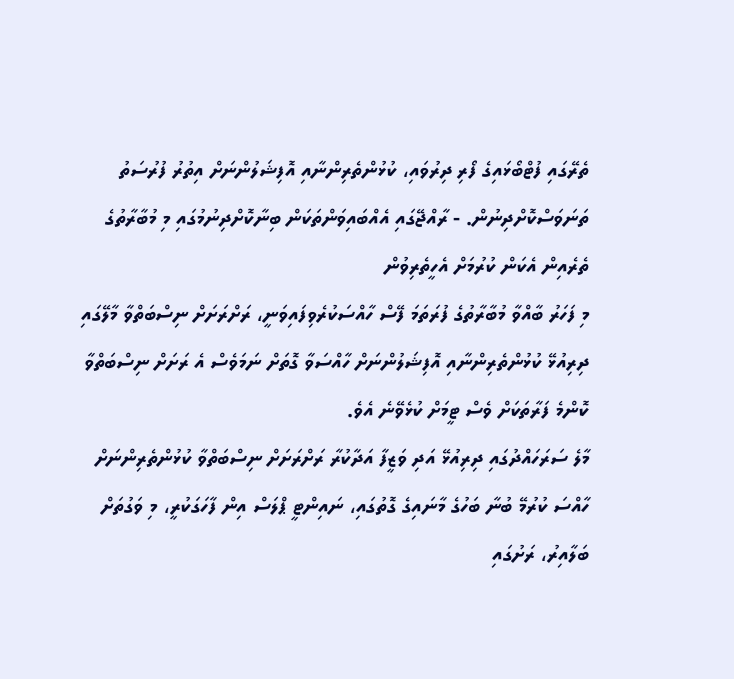ތެރޭގައި ފުޓްބޯޅައިގެ ފޯރި ދިރުވައި، ކުޅުންތެރިންނާއި އޮފިޝަލުންނަށް އިތުރު ފުރުސަތު ތަނަވަސްކޮށްދިނުން. - ރާއްޖޭގައި އެއްބައިވަންތަކަން ބިނާކޮށްދިނުމުގައި މި މުބާރާތުގެ ތެރެއިން އެކަން ކުރުމަށް އެހީތެރިވުން
މި ފަހަރު ބާއްވާ މުބާރާތުގެ ފުރަތަމަ ފޭސް ހާއްސަކުރެވިފައިވަނީ، ރަށްރަށަށް ނިސްބަތްވާ މާލޭގައި ދިރިއުޅޭ ކުޅުންތެރިންނާއި އޮފިޝަލުންނަށް ހާއްސަވާ ގޮތަށް ނަމަވެސް އެ ރަށަށް ނިސްބަތްވާ ކޮންމެ ފަރާތަކަށް ވެސް ޓީމަށް ކުޅެވޭނެ އެވެ.
މާލެ ސަރަހައްދުގައި ދިރިއުޅޭ އަދި ވަޒީފާ އަދާކުރާ ރަށްރަށަށް ނިސްބަތްވާ ކުޅުންތެރިންނަށް ހާއްސަ ކުރުމޭ ބުނާ ބަހުގެ މާނައިގެ ގޮތުގައި، ނައިންޓީ ޕްލަސް އިން ފާހަގަކުރީ، މި ވަގުތަށް ބަލާއިރު، ރަށުގައި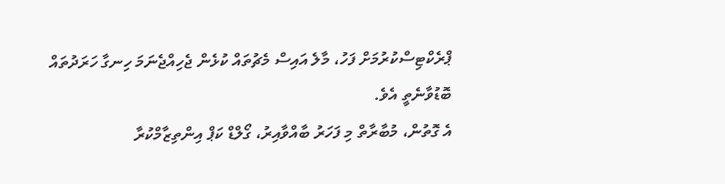ޕްރެކްޓިސްކުރުމަށް ފަހު، މާލެ އައިސް މެޗުތައް ކުޅެން ޖެހިއްޖެނަމަ ހިނގާ ހަރަދުތައް ބޮޑުވާނެތީ އެވެ.
އެ ގޮތުން، މުބާރާތް މި ފަހަރު ބާއްވާއިރު، ގޯލްޑް ކަޕް އިންތިޒާމްކުރާ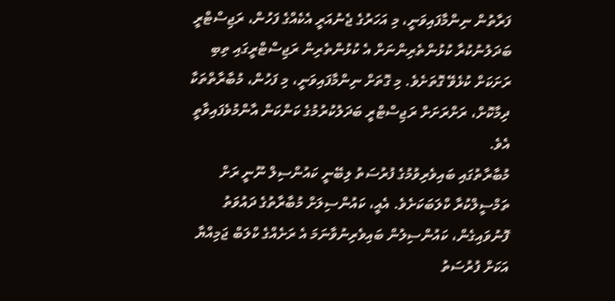ފަރާތުން ނިންމާފައިވަނީ، މި އަހަރުގެ ޖެނުއަރީ އެކެއްގެ ފަހުން، ރަޖިސްޓްރީ ބަދަލުނުކުރާ ކުޅުންތެރިންނަށް އެ ކުޅުންތެރިން ރަޖިސްޓްރީގައި ތިބި ރަށަކަށް ކުޅެވޭ ގޮތަށެވެ. މި ގޮތަށް ނިންމާފައިވަނީ، މި ފަހުން، މުބާރާތްތަކާ ދިމާކޮށް، ރަށްރަށަށް ރަޖިސްޓްރީ ބަދަލުކުރުމުގެ ކަންކަން އާންމުވެފައިވާތީ އެވެ.
މުބާރާތުގައި ބައިވެރިވުމުގެ ފުރުސަތު ލިބޭނީ ކައުންސިލް ނޫނީ ރަށް ތަމްސީލްކުރާ ކްލަބަކަށެވެ. އެއީ، ކައުންސިލަށް މުބާރާތުގެ ދައުވަތު ފޮނުވައިގެން، ކައުންސިލުން ބައިވެރިނުވާނަމަ އެ ރަށެއްގެ ކްލަބް ޖަމިއްޔާ އަކަށް ފުރުސަތު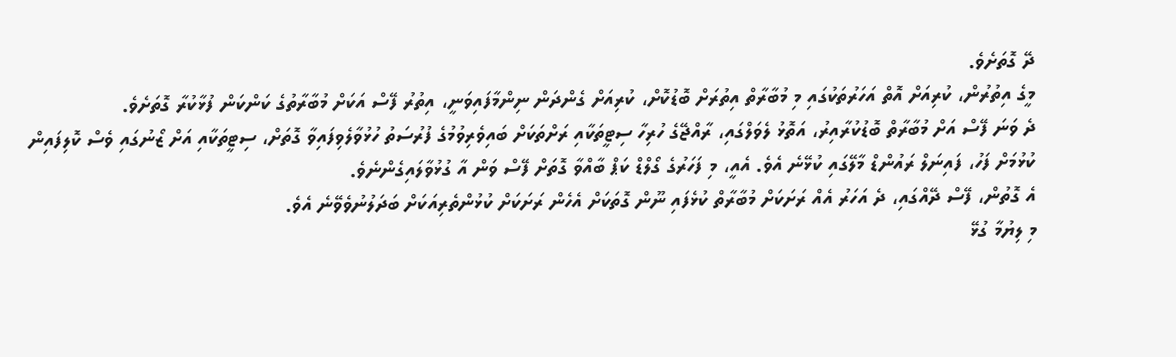ދޭ ގޮތަށެވެ.
މީގެ އިތުރުން، ކުރިއަށް އޮތް އަހަރުތަކުގައި މި މުބާރާތް އިތުރަށް ބޮޑުކޮށް، ކުރިއަށް ގެންދަން ނިންމާފައިވަނީ، އިތުރު ފޭސް އަކަށް މުބާރާތުގެ ކަންކަން ފުޅާކުރާ ގޮތަށެވެ.
ދެ ވަނަ ފޭސް އަށް މުބާރާތް ބޮޑުކުރާއިރު، އަތޮޅު ލެވަލްގައި، ރާއްޖޭގެ ހުރިހާ ސިޓީތަކާއި ރަށްތަކަށް ބައިވެރިވުމުގެ ފުރުސަތު ހުޅުވާލެވިފައިވާ ގޮތަށް، ސިޓީތަކާއި އަށް ޒޯނުގައި ވެސް ކޮލިފައިން ކުޅުމަށް ފަހު، ފައިނަލް ރައުންޑް މާލޭގައި ކުޅޭނެ އެވެ. އެއީ، މި ފަހަރުގެ ގޯލްޑް ކަޕް ބާއްވާ ގޮތަށް ފޭސް ވަން އާ ގުޅުވާލައިގެންނެވެ.
އެ ގޮތުން، ފޭސް ދޭއްގައި، ދެ އަހަރު އެއް ރަށަކަށް މުބާރާތް ކުޅެފައި ނޫން ގޮތަކަށް އެހެން ރަށަކަށް ކުޅުންތެރިއަކަށް ބަދަލުނުވެވޭނެ އެވެ.
މި ލިޔުމާ ގުޅޭ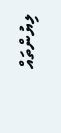ލިޔުންތައް